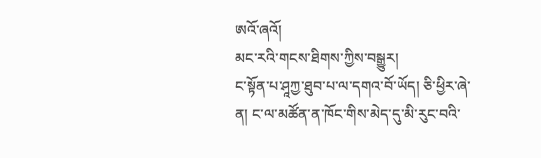ཨའོ་ཞའོ།
མང་རའི་གངས་ཐིགས་ཀྱིས་བསྒྱུར།
ང་སྟོན་པ་ཤཱཀྱ་ཐུབ་པ་ལ་དགའ་བོ་ཡོད། ཅི་ཕྱིར་ཞེ་ན། ང་ལ་མཚོན་ན་ཁོང་གིས་མེད་དུ་མི་རུང་བའི་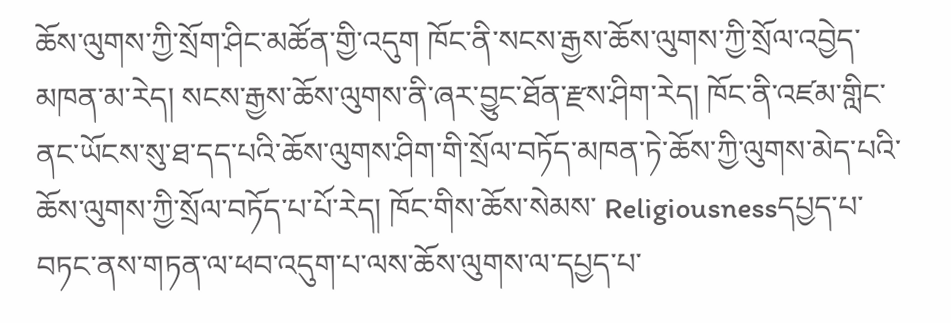ཆོས་ལུགས་ཀྱི་སྲོག་ཤིང་མཚོན་གྱི་འདུག ཁོང་ནི་སངས་རྒྱས་ཆོས་ལུགས་ཀྱི་སྲོལ་འབྱེད་མཁན་མ་རེད། སངས་རྒྱས་ཆོས་ལུགས་ནི་ཞར་བྱུང་ཐོན་རྫས་ཤིག་རེད། ཁོང་ནི་འཛམ་གླིང་ནང་ཡོངས་སུ་ཐ་དད་པའི་ཆོས་ལུགས་ཤིག་གི་སྲོལ་བཏོད་མཁན་ཏེ་ཆོས་ཀྱི་ལུགས་མེད་པའི་ཆོས་ལུགས་ཀྱི་སྲོལ་བཏོད་པ་པོ་རེད། ཁོང་གིས་ཆོས་སེམས་ Religiousnessདཔྱད་པ་བཏང་ནས་གཏན་ལ་ཕབ་འདུག་པ་ལས་ཆོས་ལུགས་ལ་དཔྱད་པ་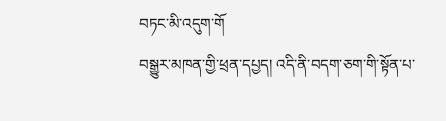བཏང་མི་འདུག་གོ
བསྒྱུར་མཁན་གྱི་ཕྲན་དཔྱད། འདི་ནི་བདག་ཅག་གི་སྟོན་པ་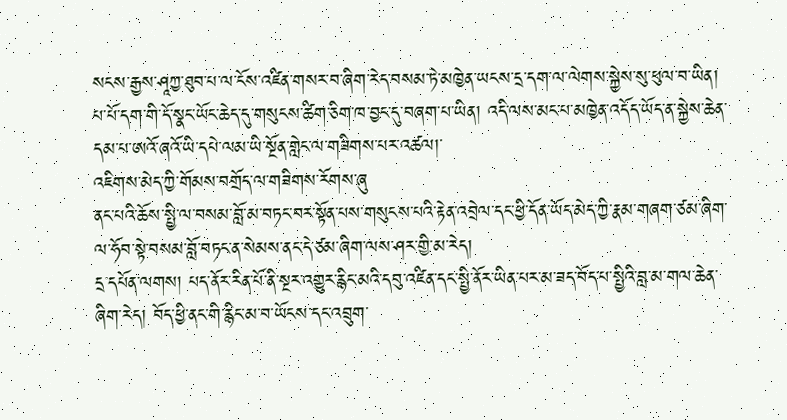སངས་རྒྱས་ཤཱཀྱ་ཐུབ་པ་ལ་ངོས་འཛིན་གསར་བ་ཞིག་རེད་བསམ་ཏེ་མཁྱེན་ཡངས་དྲ་དག་ལ་ལེགས་སྐྱེས་སུ་ཕུལ་བ་ཡིན། པ་པོ་དག་གི་དོ་སྣང་ཡོང་ཆེད་དུ་གསུངས་ཚིག་ཅིག་ཁ་བྱང་དུ་བཞག་པ་ཡིན། འདི་ལས་མང་པ་མཁྱེན་འདོད་ཡོད་ན་སྐྱེས་ཆེན་དམ་པ་ཨའོ་ཞའོ་ཡི་དཔེ་ལམ་ཡི་སྔོན་གླེང་ལ་གཟིགས་པར་འཚལ།་
འཇིགས་མེད་ཀྱི་གོམས་བགྲོད་ལ་གཟིགས་རོགས་ཞུ
ནང་པའི་ཆོས་སྤྱི་ལ་བསམ་བློ་མ་བཏང་བར་སྟོན་པས་གསུངས་པའི་རྟེན་འབྲེལ་དང་ཕྱི་དོན་ཡོད་མེད་ཀྱི་རྣམ་གཞག་ཙམ་ཞིག་ལ་ཧོབ་སྟེ་བསམ་བློ་བཏང་ན་སེམས་ནང་དེ་ཙམ་ཞིག་ལས་ཤར་གྱི་མ་རེད།
དྲ་དཔོན་ལགས། པད་ནོར་རིན་པོ་ནི་སྔར་འགྱུར་རྙིང་མའི་དབུ་འཛིན་དང་སྤྱི་ནོར་ཡིན་པར་མ་ཟད་བོད་པ་སྤྱིའི་བླ་མ་གལ་ཆེན་ཞིག་རེད། བོད་ཕྱི་ནང་གི་རྙིང་མ་བ་ཡོངས་དང་འབྲུག་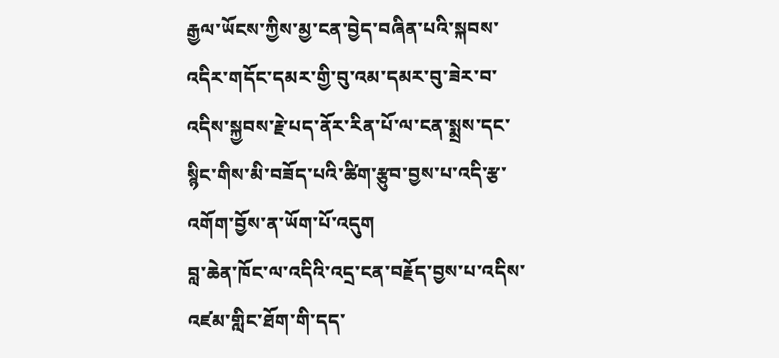རྒྱལ་ཡོངས་ཀྱིས་མྱ་ངན་བྱེད་བཞིན་པའི་སྐབས་འདིར་གདོང་དམར་གྱི་བུ་འམ་དམར་བུ་ཟེར་བ་འདིས་སྐྱབས་རྗེ་པད་ནོར་རིན་པོ་ལ་ངན་སྨྲས་དང་སྙིང་གིས་མི་བཟོད་པའི་ཚིག་རྩུབ་བྱས་པ་འདི་རྩ་འགོག་བྱོས་ན་ཡོག་པོ་འདུག
བླ་ཆེན་ཁོང་ལ་འདིའི་འདྲ་ངན་བརྗོད་བྱས་པ་འདིས་འཛམ་གླིང་ཐོག་གི་དད་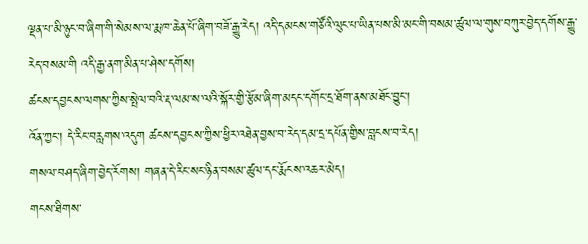ལྡན་པ་མི་ཉུང་བ་ཞིག་གི་སེམས་ལ་རྨ་ཁ་ཆེན་པོ་ཞིག་བཟོ་རྒྱུ་རེད། འདི་དམངས་གཙོའི་ལུང་པ་ཡིན་པས་མི་མང་གི་བསམ་ཚུལ་ལ་གུས་བཀུར་བྱེད་དགོས་རྒྱུ་རེད་བསམ་གི འདི་རྒྱ་ནག་མིན་པ་ཤེས་དགོས།
ཚངས་དབྱངས་ལགས་ཀྱིས་སྤེལ་བའི་རྡ་ལམ་ས་ལའི་སྐོར་གྱི་རྩོམ་ཞིག་མདང་དགོང་དྲ་ཐོག་ནས་མཐོང་བྱུང་།
འོན་ཀྱང་། དེ་རིང་བརླགས་འདུག ཚངས་དབྱངས་ཀྱིས་ཕྱིར་འཐེན་བྱས་བ་རེད་དམ་དྲ་དཔོན་གྱིས་བླངས་བ་རེད།
གསལ་བཤད་ཞིག་བྱེད་རོགས། གཞན་དེ་རིང་སང་ཉིན་བསམ་ཚུལ་དང་རྨོངས་འཆར་མེད།
གངས་ཐིགས་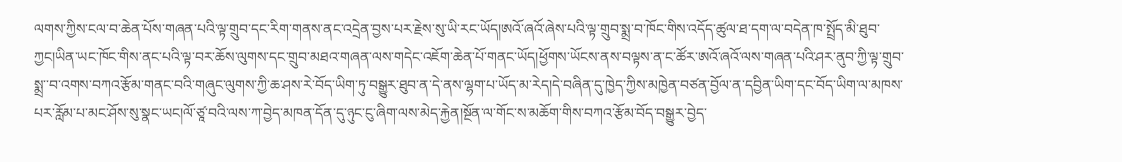ལགས་ཀྱིས་ངལ་བ་ཆེན་པོས་གཞན་པའི་ལྟ་གྲུབ་དང་རིག་གནས་ནང་འདྲེན་བྱས་པར་རྗེས་སུ་ཡི་རང་ཡོད།ཨའོ་ཞའོ་ཞེས་པའི་ལྟ་གྲུབ་སྨྲ་བ་ཁོང་གིས་འདོད་ཚུལ་ཐ་དག་ལ་བདེན་ཁ་སྤྲོད་མི་ཐུབ་ཀྱང།ཡིན་ཡང་ཁོང་གིས་ནང་པའི་ལྟ་བར་ཆོས་ལུགས་དང་གྲུབ་མཐའ་གཞན་ལས་གདེང་འཇོག་ཆེན་པོ་གནང་ཡོད།ཕྱོགས་ཡོངས་ནས་བལྟས་ན་ང་ཚོར་ཨའོ་ཞའོ་ལས་གཞན་པའི་ཤར་ནུབ་ཀྱི་ལྟ་གྲུབ་སྨྲ་་བ་འགས་བཀའ་རྩོམ་གནང་བའི་གཞུང་ལུགས་ཀྱི་ཆ་ཤས་རེ་བོད་ཡིག་ཏུ་བསྒྱུར་ཐུབ་ན་དེ་ནས་ལྷག་པ་ཡོད་མ་རེད།དེ་བཞིན་དུ་ཁྱེད་ཀྱིས་མཁྱེན་བཙན་བྱོལ་ན་དབྱིན་ཡིག་དང་བོད་ཡིག་ལ་མཁས་པར་རློམ་པ་མང་ཤོས་སུ་སྣང་ཡང།ལོ་ཙཱ་བའི་ལས་ཀ་བྱེད་མཁན་དོན་དུ་ཉུང་ངུ་ཞིག་ལས་མེད་རྐྱེན།སྔོན་ལ་གོང་ས་མཆོག་གིས་བཀའ་རྩོམ་བོད་བསྒྱུར་བྱེད་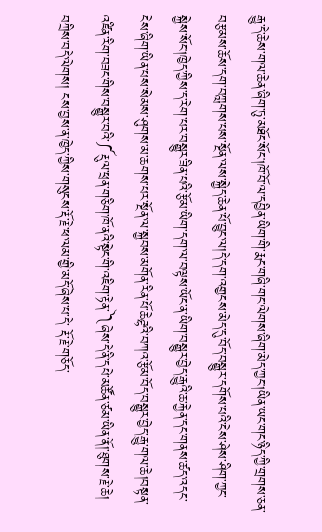རྒྱུ་དེ་ཆེས་གལ་ཆེན་ཞིག་ཏུ་མཐོང་སོང།ཁོ་བོ་ལ་དབྱིན་ཡིག་གི་རྨང་གཞི་གང་ལེགས་ཞིག་མེད་ཀྱང།ཡིན་ཡང་གང་ཉིད་ཀྱི་གྲགས་ཅན་བརྩམས་ཆོས་དག་བཀླགས་པས་སྔོན་ལས་སྐྱེད་ཆེན་པོ་བྱུང་ལ།དེ་དག་འགྱངས་མེད་དུ་བོད་བསྒྱུར་དགོས་པའི་ངེས་ཤེས་ཤིག་ཀྱང་སྐྱེས་སོང།ཁྱེད་ཀྱིས་ད་རེག་པར་བསྒྱུར་ཟིན་པའི་རྩོམ་ཡིག་དག་ལ་བལྟས་ཡོང་ན་ཡིག་བསྒྱུར་བྱེད་རྒྱུའི་ཆ་རྐྱེན་དང་གནས་ཚད་འདང་ངེས་ཞིག་ཡིན་པས་སེམས་ཤུགས་མ་ཆགས་པར་སྔོན་ལ་སྐྱབས་མགོན་རིན་པོ་ཆེཌྷའི་བཀའ་རྩོམ་བོད་བསྒྱུར་བྱེད་རྒྱུ་གལ་ཆེ།བསྟན་འཛིན་རིག་བཟང་གིས་བསྒྱུར་བའི་༼རྡུལ་ཕྲན་གཅིག་ཁོ་ནའི་སྟེང་གི་འཇིག་རྟེན་༽ཞེས་དེ་ནི་དཔེ་མཚོན་ཙམ་ཡིན་ནོ།་ཐུགས་རྗེ་ཆེ།
བཀྲིས་བདེ་ལེགས། ངས་བྱས་ན་ཁྱེད་ཀྱིས་གསུངས་རྡོ་རྗེ་ཕ་ལམ་གྱི་མདོ་ཞེས་པ་དེ་ རྡོ་རྗེ་གཅོད་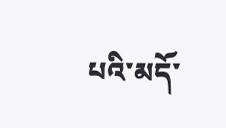པའི་མདོ་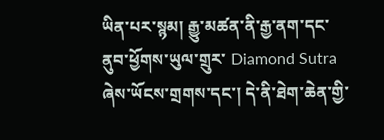ཡིན་པར་སྙམ། རྒྱུ་མཚན་ནི་རྒྱ་ནག་དང་ནུབ་ཕྱོགས་ཡུལ་གྲུར་ Diamond Sutra ཞེས་ཡོངས་གྲགས་དང་། དེ་ནི་ཐེག་ཆེན་གྱི་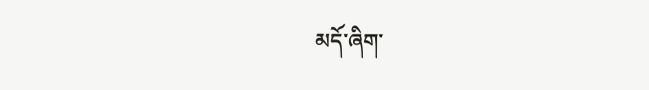མདོ་ཞིག་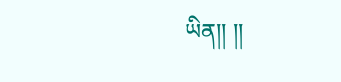ཡིན།། །།